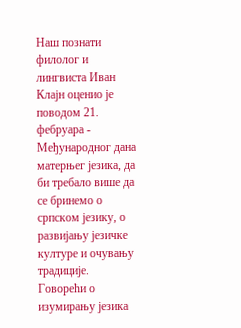Наш познати филолог и лингвиста Иван Клајн оценио је поводом 21. фебруара - Међународног дана матерњег језика, да би требало више да се бринемо о српском језику, о развијању језичке културе и очувању традиције. Говорећи о изумирању језика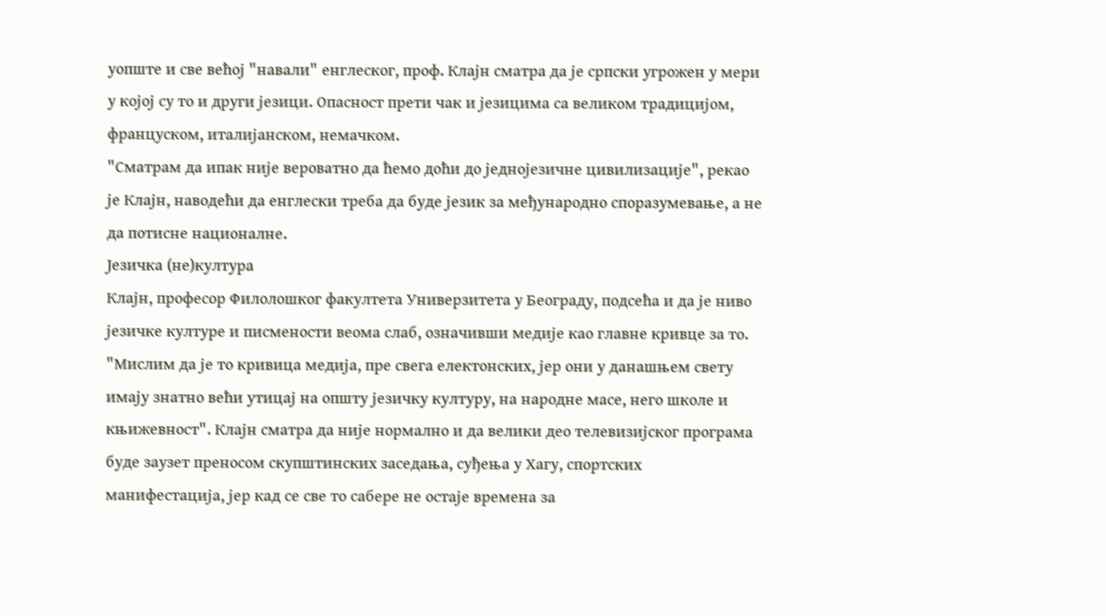уопште и све већој "навали" енглеског, проф. Клајн сматра да је српски угрожен у мери у којој су то и други језици. Опасност прети чак и језицима са великом традицијом, француском, италијанском, немачком.
"Сматрам да ипак није вероватно да ћемо доћи до једнојезичне цивилизације", рекао је Клајн, наводећи да енглески треба да буде језик за међународно споразумевање, а не да потисне националне.
Језичка (не)култура
Клајн, професор Филолошког факултета Универзитета у Београду, подсећа и да је ниво језичке културе и писмености веома слаб, означивши медије као главне кривце за то.
"Мислим да је то кривица медија, пре свега електонских, јер они у данашњем свету имају знатно већи утицај на општу језичку културу, на народне масе, него школе и књижевност". Клајн сматра да није нормално и да велики део телевизијског програма буде заузет преносом скупштинских заседања, суђења у Хагу, спортских манифестација, јер кад се све то сабере не остаје времена за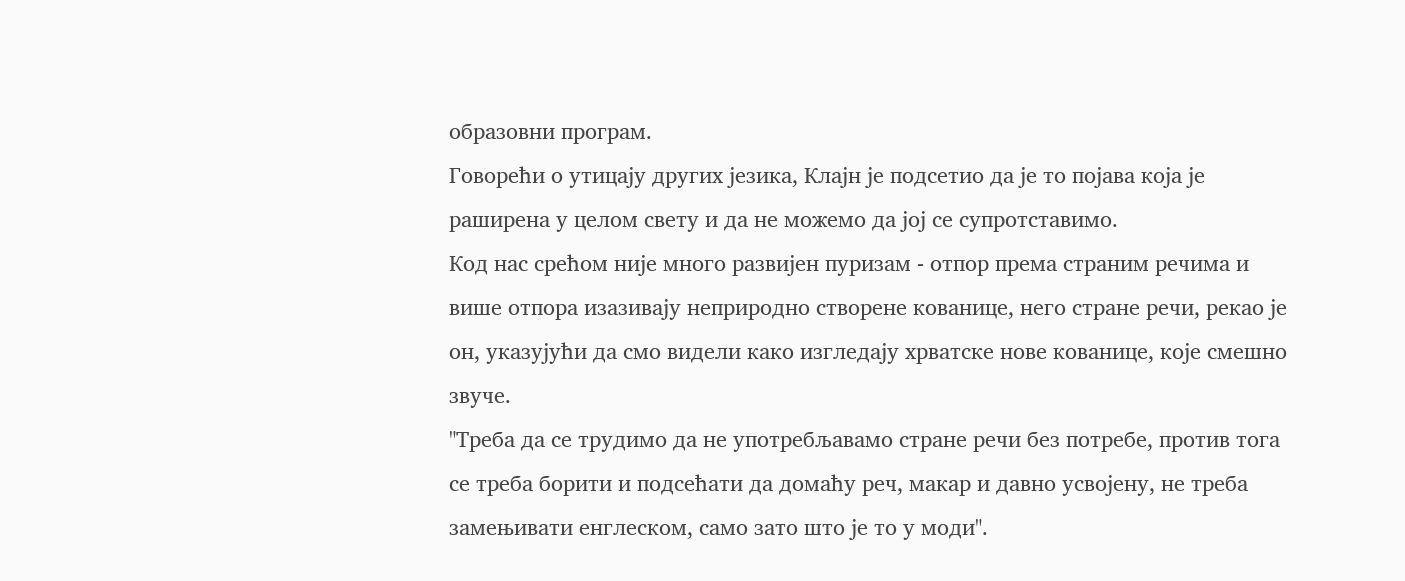образовни програм.
Говорећи о утицају других језика, Клајн је подсетио да је то појава која је раширена у целом свету и да не можемо да јој се супротставимо.
Код нас срећом није много развијен пуризам - отпор према страним речима и више отпора изазивају неприродно створене кованице, него стране речи, рекао је он, указујући да смо видели како изгледају хрватске нове кованице, које смешно звуче.
"Треба да се трудимо да не употребљавамо стране речи без потребе, против тога се треба борити и подсећати да домаћу реч, макар и давно усвојену, не треба замењивати енглеском, само зато што је то у моди".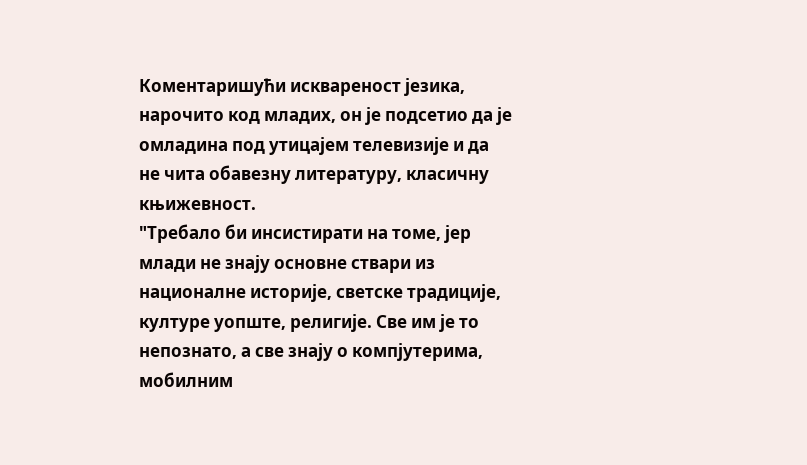Коментаришући исквареност језика, нарочито код младих, он је подсетио да је омладина под утицајем телевизије и да не чита обавезну литературу, класичну књижевност.
"Требало би инсистирати на томе, јер млади не знају основне ствари из националне историје, светске традиције, културе уопште, религије. Све им је то непознато, а све знају о компјутерима, мобилним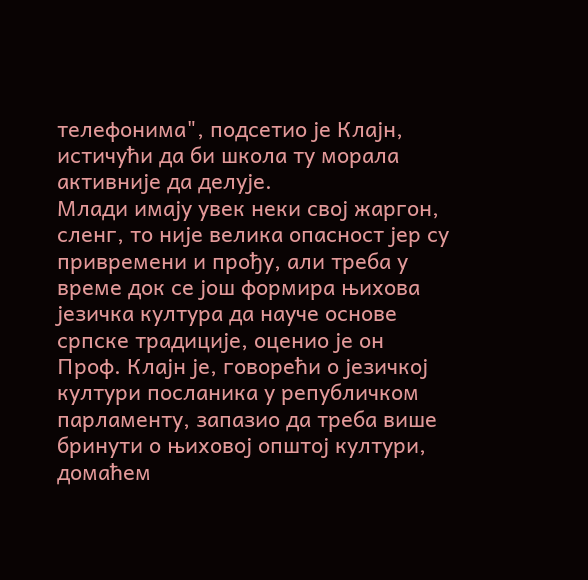телефонима", подсетио је Клајн, истичући да би школа ту морала активније да делује.
Млади имају увек неки свој жаргон, сленг, то није велика опасност јер су привремени и прођу, али треба у време док се још формира њихова језичка култура да науче основе српске традиције, оценио је он
Проф. Клајн је, говорећи о језичкој култури посланика у републичком парламенту, запазио да треба више бринути о њиховој општој култури, домаћем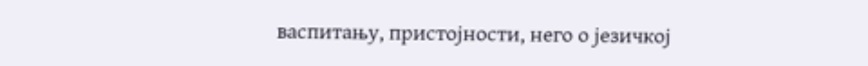васпитању, пристојности, него о језичкој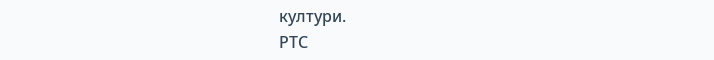култури.
РТС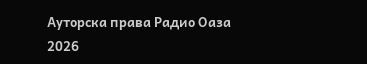Ауторска права Радио Оаза 2026